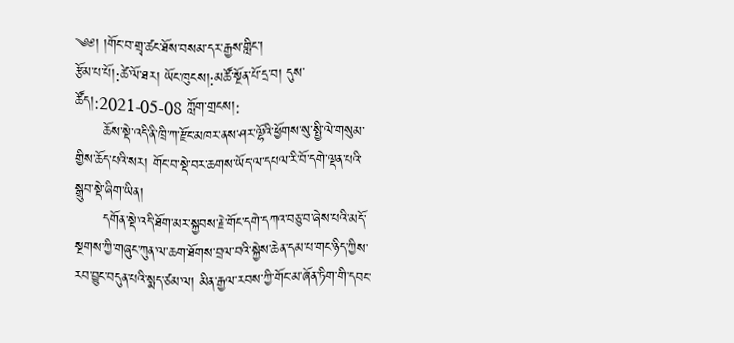༄༅། །གོང་བ་གྲྭ་ཚང་ཐོས་བསམ་དར་རྒྱས་གླིང་།
རྩོམ་པ་པོ།:ཚེ་ལོ་ཐར། ཡོང་ཁུངས།:མཚོ་སྔོན་པོ་དྲ་བ། དུས་ཚོད།:2021-05-08 ཀློག་གྲངས།:
      ཆོས་སྡེ་འདི་ནི་ཁྲི་ཀ་རྫོང་མཁར་ནས་ཤར་ལྷོའི་ཕྱོགས་སུ་སྤྱི་ལེ་གསུམ་གྱིས་ཆོད་པའི་སར། གོང་བ་སྡེ་བར་ཆགས་ཡོད་ལ་དཔལ་རི་བོ་དགེ་ལྡན་པའི་སྒྲུབ་སྡེ་ཞིག་ཡིན།
      དགོན་སྡེ་འདི་ཐོག་མར་སྐྱབས་རྗེ་གོང་དགེ་དཀའ་བཅུ་བ་ཞེས་པའི་མདོ་སྔགས་ཀྱི་གཞུང་ཀུན་ལ་ཆག་ཐོགས་བྲལ་བའི་སྐྱེས་ཆེན་དམ་པ་གང་ཉིད་ཀྱིས་རབ་བྱུང་བདུན་པའི་སྨད་ཙམ་ལ། མིན་རྒྱལ་རབས་ཀྱི་གོང་མ་ཞོན་ཏིག་གི་དབང་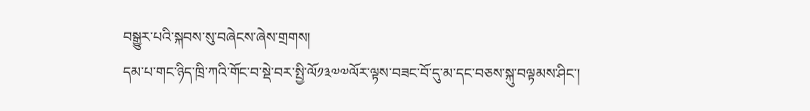བསྒྱུར་པའི་སྐབས་སུ་བཞེངས་ཞེས་གྲགས།
དམ་པ་གང་ཉིད་ཁྲི་ཀའི་གོང་བ་སྡེ་བར་སྤྱི་ལོ༡༣༧༧ལོར་ལྟས་བཟང་བོ་དུ་མ་དང་བཅས་སྐུ་བལྟམས་ཤིང་།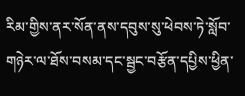རིམ་གྱིས་ནར་སོན་ནས་དབུས་སུ་ཕེབས་ཏེ་སློབ་གཉེར་ལ་ཐོས་བསམ་དང་སྦྱང་བརྩོན་དཔྱིས་ཕྱིན་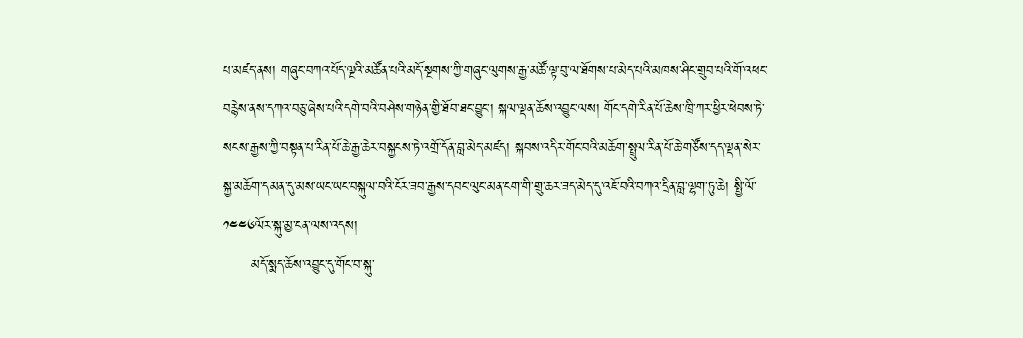པ་མཛད་ནས། གཞུང་བཀའ་པོད་ལྔའི་མཚོན་པའི་མདོ་སྔགས་ཀྱི་གཞུང་ལུགས་རྒྱ་མཚོ་ལྟ་བུ་ལ་ཐོགས་པ་མེད་པའི་མཁས་ཤིང་གྲུབ་པའི་གོ་འཕང་བརྙེས་ནས་དཀའ་བཅུ་ཞེས་པའི་དགེ་བའི་བཤེས་གཉེན་གྱི་ཐོབ་ཐང་བྱུང་། སྐལ་ལྡན་ཆོས་འབྱུང་ལས། གོང་དགེ་རིན་པོ་ཆེས་ཁྲི་ཀར་ཕྱིར་ཕེབས་ཏེ་སངས་རྒྱས་ཀྱི་བསྟན་པ་རིན་པོ་ཆེ་རྒྱ་ཆེར་བསྐྱངས་ཏེ་འགྲོ་དོན་བླ་མེད་མཛད། སྐབས་འདིར་གོང་བའི་མཆོག་སྤྲུལ་རིན་པོ་ཆེ་གཙོས་དད་ལྡན་སེར་སྐྱ་མཆོག་དམན་དུ་མས་ཡང་ཡང་བསྐུལ་བའི་ངོར་ཟབ་རྒྱས་དབང་ལུང་མན་ངག་གི་གྲུ་ཆར་ཟད་མེད་དུ་འཇོ་བའི་བཀའ་དྲིན་བླ་ལྷག་ཏུ་ཆེ། སྤྱི་ལོ་༡༤༤༦ལོར་སྐུ་མྱ་ངན་ལས་འདས།
      མདོ་སྨད་ཆོས་འབྱུང་དུ་གོང་བ་སྐུ་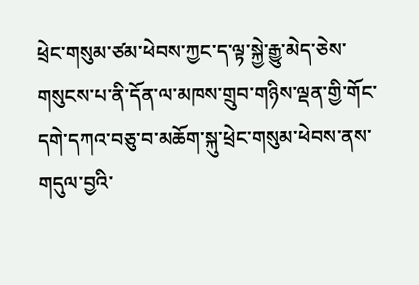ཕྲེང་གསུམ་ཙམ་ཕེབས་ཀྱང་ད་ལྟ་སྐྱེ་རྒྱུ་མེད་ཅེས་གསུངས་པ་ནི་དོན་ལ་མཁས་གྲུབ་གཉིས་ལྡན་གྱི་གོང་དགེ་དཀའ་བཅུ་བ་མཆོག་སྐུ་ཕྲེང་གསུམ་ཕེབས་ནས་གདུལ་བྱའི་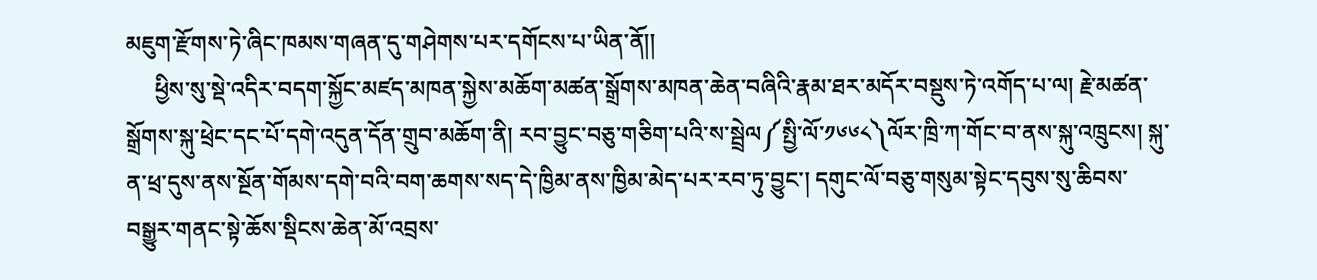མཇུག་རྫོགས་ཏེ་ཞིང་ཁམས་གཞན་དུ་གཤེགས་པར་དགོངས་པ་ཡིན་ནོ།།
     ཕྱིས་སུ་སྡེ་འདིར་བདག་སྐྱོང་མཛད་མཁན་སྐྱེས་མཆོག་མཚན་སྒྲོགས་མཁན་ཆེན་བཞིའི་རྣམ་ཐར་མདོར་བསྡུས་ཏེ་འགོད་པ་ལ། རྗེ་མཚན་སྒྲོགས་སྐུ་ཕྲེང་དང་པོ་དགེ་འདུན་དོན་གྲུབ་མཆོག་ནི། རབ་བྱུང་བཅུ་གཅིག་པའི་ས་སྦྲེལ༼སྤྱི་ལོ་༡༦༦༨༽ལོར་ཁྲི་ཀ་གོང་བ་ནས་སྐུ་འཁྲུངས། སྐུ་ན་ཕྲ་དུས་ནས་སྔོན་གོམས་དགེ་བའི་བག་ཆགས་སད་དེ་ཁྱིམ་ནས་ཁྱིམ་མེད་པར་རབ་ཏུ་བྱུང་། དགུང་ལོ་བཅུ་གསུམ་སྟེང་དབུས་སུ་ཆིབས་བསྒྱུར་གནང་སྟེ་ཆོས་སྡིངས་ཆེན་མོ་འབྲས་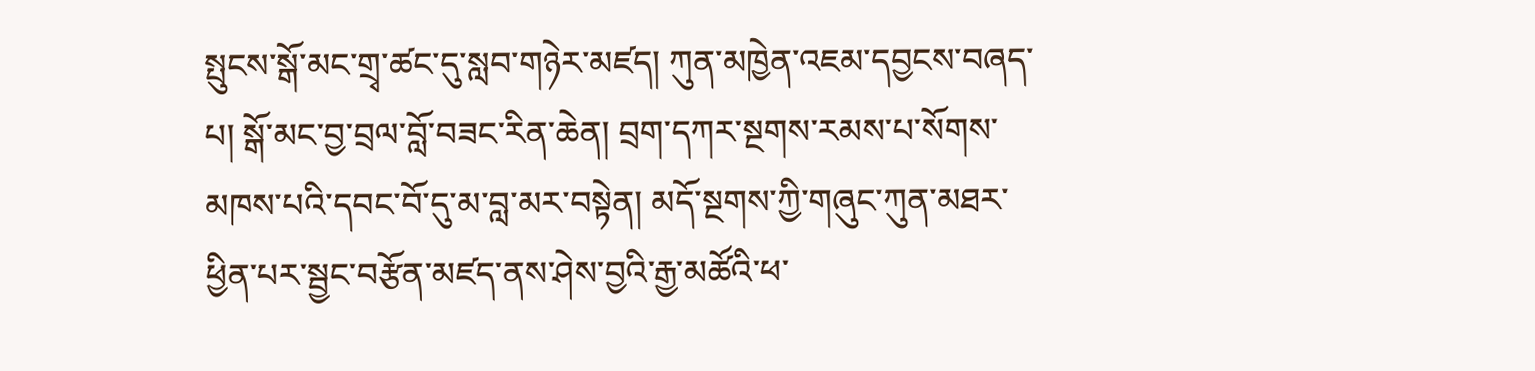སྤུངས་སྒོ་མང་གྲྭ་ཚང་དུ་སླབ་གཉེར་མཛད། ཀུན་མཁྱེན་འཇམ་དབྱངས་བཞད་པ། སྒོ་མང་བྱ་བྲལ་བློ་བཟང་རིན་ཆེན། བྲག་དཀར་སྔགས་རམས་པ་སོགས་མཁས་པའི་དབང་བོ་དུ་མ་བླ་མར་བསྟེན། མདོ་སྔགས་ཀྱི་གཞུང་ཀུན་མཐར་ཕྱིན་པར་སྦྱང་བརྩོན་མཛད་ནས་ཤེས་བྱའི་རྒྱ་མཚོའི་ཕ་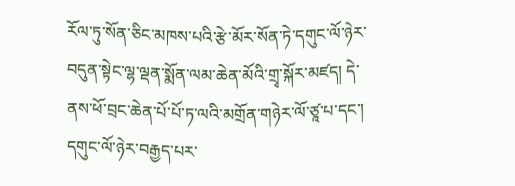རོལ་ཏུ་སོན་ཅིང་མཁས་པའི་རྩེ་མོར་སོན་ཏེ་དགུང་ལོ་ཉེར་བདུན་སྟེང་ལྷ་ལྡན་སྨོན་ལམ་ཆེན་མོའི་གྲྭ་སྐོར་མཛད། དེ་ནས་ཕོ་བྲང་ཆེན་པོ་པོ་ཏ་ལའི་མགྲོན་གཉེར་ལོ་ཙཱ་པ་དང་། དགུང་ལོ་ཉེར་བརྒྱད་པར་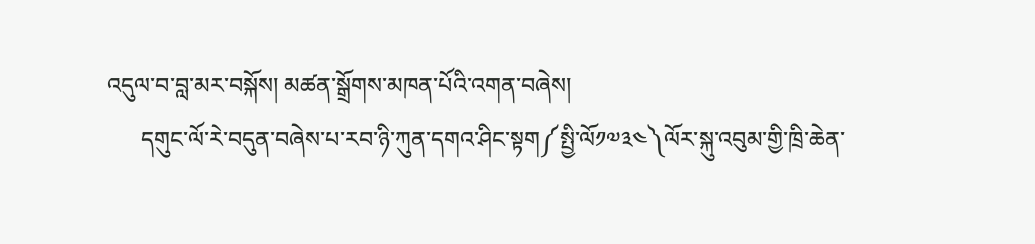འདུལ་བ་བླ་མར་བསྐོས། མཚན་སྒྲོགས་མཁན་པོའི་འགན་བཞེས།
      དགུང་ལོ་རེ་བདུན་བཞེས་པ་རབ་ཉི་ཀུན་དགའ་ཤིང་སྟག༼སྤྱི་ལོ༡༧༣༤༽ལོར་སྐུ་འབུམ་གྱི་ཁྲི་ཆེན་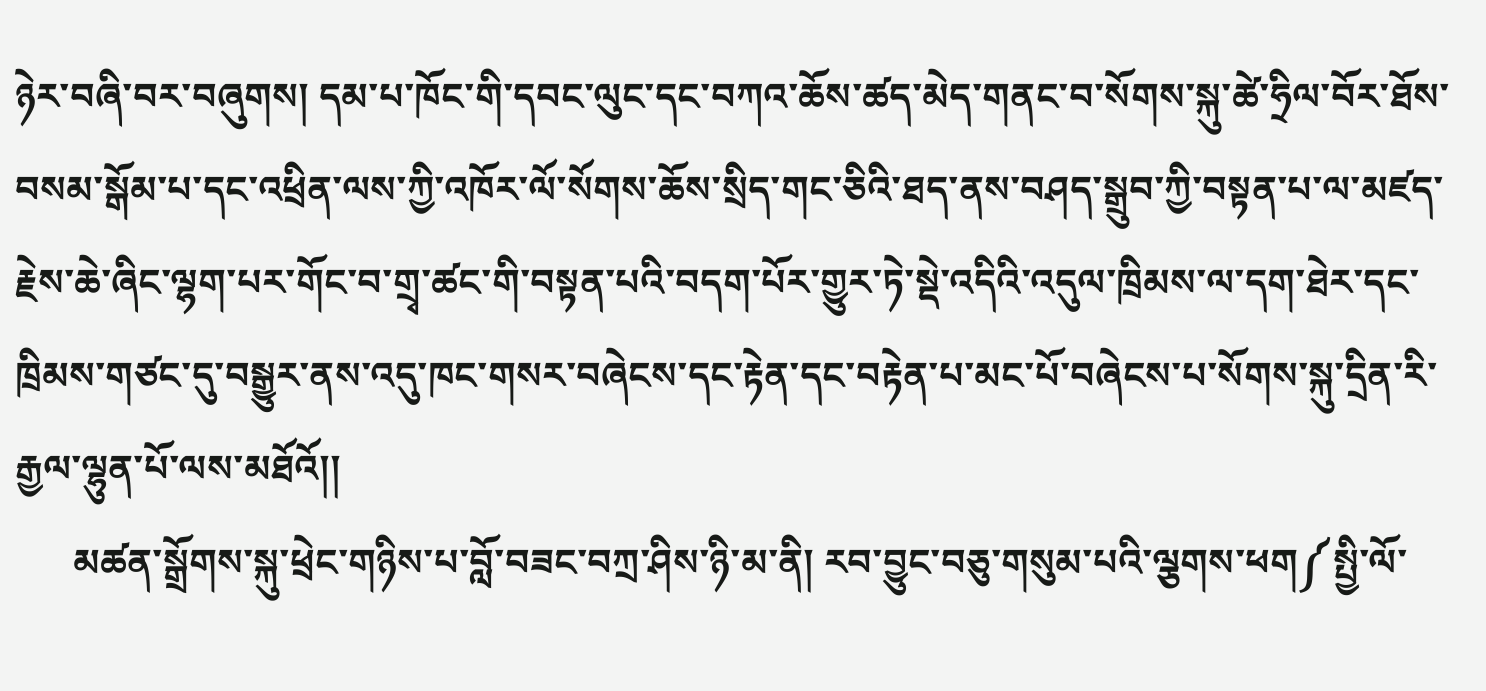ཉེར་བཞི་བར་བཞུགས། དམ་པ་ཁོང་གི་དབང་ལུང་དང་བཀའ་ཆོས་ཚད་མེད་གནང་བ་སོགས་སྐུ་ཚེ་ཧྲིལ་བོར་ཐོས་བསམ་སྒོམ་པ་དང་འཕྲིན་ལས་ཀྱི་འཁོར་ལོ་སོགས་ཆོས་སྲིད་གང་ཅིའི་ཐད་ནས་བཤད་སྒྲུབ་ཀྱི་བསྟན་པ་ལ་མཛད་རྗེས་ཆེ་ཞིང་ལྷག་པར་གོང་བ་གྲྭ་ཚང་གི་བསྟན་པའི་བདག་པོར་གྱུར་ཏེ་སྡེ་འདིའི་འདུལ་ཁྲིམས་ལ་དག་ཐེར་དང་ཁྲིམས་གཙང་དུ་བསྒྱུར་ནས་འདུ་ཁང་གསར་བཞེངས་དང་རྟེན་དང་བརྟེན་པ་མང་པོ་བཞེངས་པ་སོགས་སྐུ་དྲིན་རི་རྒྱལ་ལྷུན་པོ་ལས་མཐོའོ།།
      མཚན་སྒྲོགས་སྐུ་ཕྲེང་གཉིས་པ་བློ་བཟང་བཀྲ་ཤིས་ཉི་མ་ནི། རབ་བྱུང་བཅུ་གསུམ་པའི་ལྕགས་ཕག༼སྤྱི་ལོ་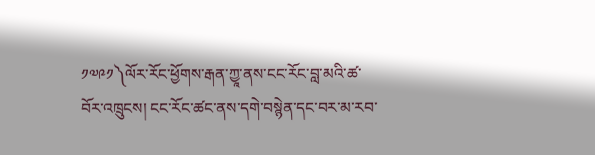༡༧༩༡༽ལོར་རོང་ཕྱོགས་རྒན་ཀྱཱ་ནས་ངང་རོང་བླ་མའི་ཚ་བོར་འཁྲུངས། ངང་རོང་ཚང་ནས་དགེ་བསྙེན་དང་བར་མ་རབ་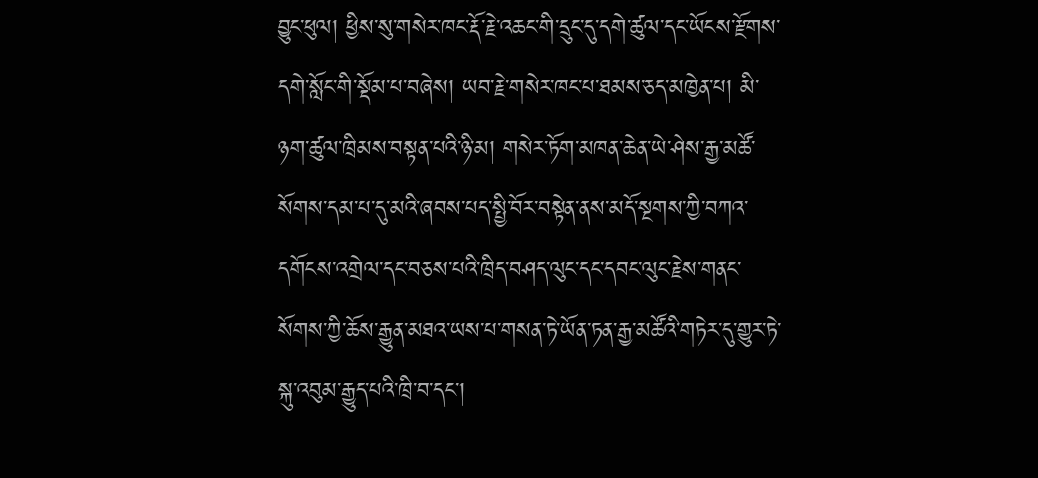བྱུང་ཕུལ། ཕྱིས་སུ་གསེར་ཁང་རྡོ་རྗེ་འཆང་གི་དྲུང་དུ་དགེ་ཚུལ་དང་ཡོངས་རྫོགས་དགེ་སློང་གི་སྡོམ་པ་བཞེས། ཡབ་རྗེ་གསེར་ཁང་པ་ཐམས་ཅད་མཁྱེན་པ། མི་ཉག་ཚུལ་ཁྲིམས་བསྟན་པའི་ཉི་མ། གསེར་ཏོག་མཁན་ཆེན་ཡེ་ཤེས་རྒྱ་མཚོ་སོགས་དམ་པ་དུ་མའི་ཞབས་པད་སྤྱི་བོར་བསྟེན་ནས་མདོ་སྔགས་ཀྱི་བཀའ་དགོངས་འགྲེལ་དང་བཅས་པའི་ཁྲིད་བཤད་ལུང་དང་དབང་ལུང་རྗེས་གནང་སོགས་ཀྱི་ཆོས་རྒྱུན་མཐའ་ཡས་པ་གསན་ཏེ་ཡོན་ཏན་རྒྱ་མཚོའི་གཏེར་དུ་གྱུར་ཏེ་སྐུ་འབུམ་རྒྱུད་པའི་ཁྲི་བ་དང་།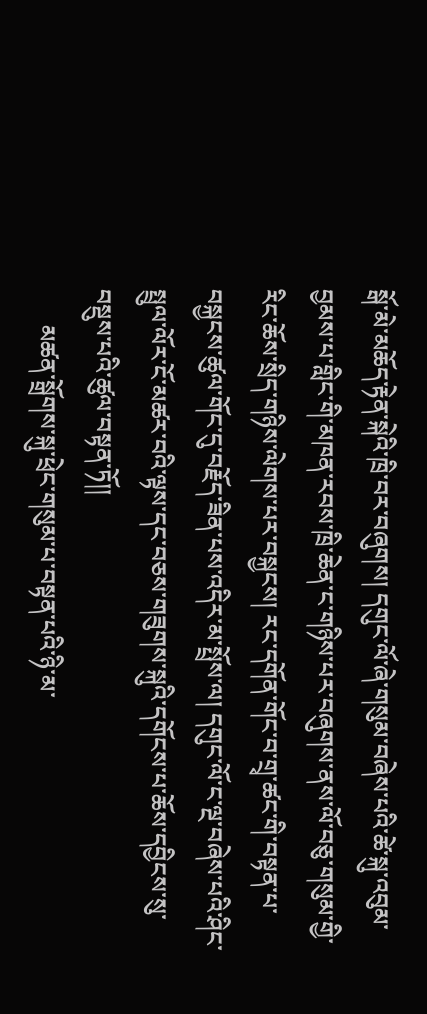སྒོ་མེ་མཆོད་རྟེན་སྐེའི་ཁྲི་བར་བཞུགས། དགུང་ལོ་ཞེ་གསུམ་བཞེས་པའི་ཚེ་སྐུ་འབུམ་བྱམས་པ་གླིང་གི་མཁན་རབས་ཁྲི་ཆེན་ང་གཉིས་པར་བཞུགས་ནས་ལོ་བཅུ་གསུམ་གྱི་རིང་ཆོས་སྲིད་གཉིས་ལེགས་པར་བསྐྱངས། རང་དགོན་གོང་བ་གྲྭ་ཚང་གི་བསྟན་པ་བསྐྱངས་ཚུལ་གོང་དུ་བརྗོད་ཟིན་པས་འདིར་མ་སྤྲོས་ལ། དགུང་ལོ་ང་ལྔ་བཞེས་པའི་ཤིང་སྤྲུལ་ལོར་ངོ་མཚར་བའི་ལྟས་དང་བཅས་གཟུགས་སྐུའི་དགོངས་པ་ཆོས་དབྱིངས་སུ་བསྡུས་པའི་ཚུལ་བསྟན་ཏོ།།
      མཚན་སྒྲོགས་སྐུ་ཕྲེང་གསུམ་པ་བསྟན་པའི་ཉི་མ་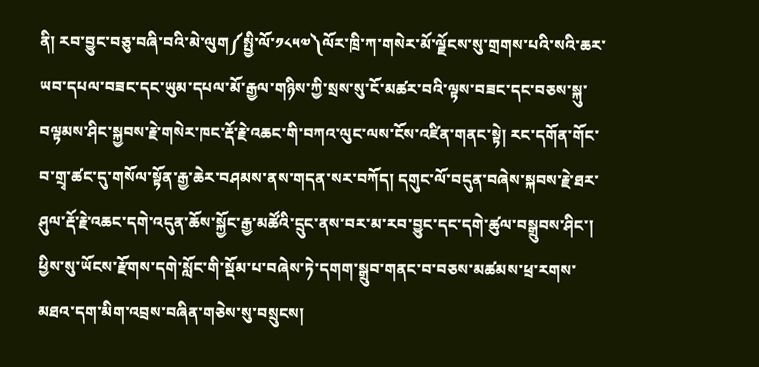ནི། རབ་བྱུང་བཅུ་བཞི་བའི་མེ་ལུག༼སྤྱི་ལོ་༡༨༥༧༽ལོར་ཁྲི་ཀ་གསེར་མོ་ལྗོངས་སུ་གྲགས་པའི་སའི་ཆར་ཡབ་དཔལ་བཟང་དང་ཡུམ་དཔལ་མོ་རྒྱལ་གཉིས་ཀྱི་སྲས་སུ་ངོ་མཚར་བའི་ལྟས་བཟང་དང་བཅས་སྐུ་བལྟམས་ཤིང་སྐྱབས་རྗེ་གསེར་ཁང་རྡོ་རྗེ་འཆང་གི་བཀའ་ལུང་ལས་ངོས་འཛིན་གནང་སྟེ། རང་དགོན་གོང་བ་གྲྭ་ཚང་དུ་གསོལ་སྟོན་རྒྱ་ཆེར་བཤམས་ནས་གདན་སར་བཀོད། དགུང་ལོ་བདུན་བཞེས་སྐབས་རྗེ་ཐར་ཤུལ་རྡོ་རྗེ་འཆང་དགེ་འདུན་ཆོས་སྐྱོང་རྒྱ་མཚོའི་དྲུང་ནས་བར་མ་རབ་བྱུང་དང་དགེ་ཚུལ་བསྒྲུབས་ཤིང་། ཕྱིས་སུ་ཡོངས་རྫོགས་དགེ་སློང་གི་སྡོམ་པ་བཞེས་ཏེ་དགག་སྒྲུབ་གནང་བ་བཅས་མཚམས་ཕྲ་རགས་མཐའ་དག་མིག་འབྲས་བཞིན་གཅེས་སུ་བསྲུངས།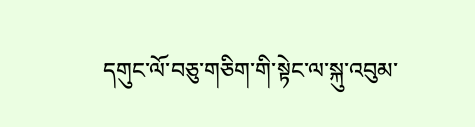དགུང་ལོ་བཅུ་གཅིག་གི་སྟེང་ལ་སྐུ་འབུམ་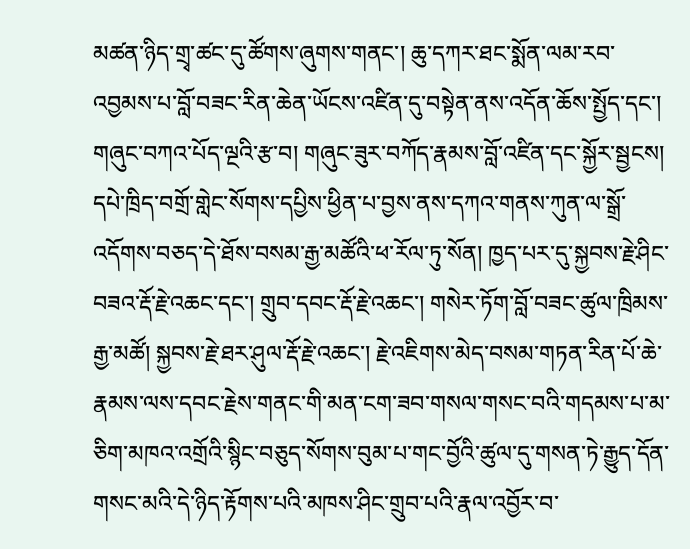མཚན་ཉིད་གྲྭ་ཚང་དུ་ཚོགས་ཞུགས་གནང་། ཆུ་དཀར་ཐང་སྨོན་ལམ་རབ་འབྱམས་པ་བློ་བཟང་རིན་ཆེན་ཡོངས་འཛིན་དུ་བསྟེན་ནས་འདོན་ཆོས་སྤྱོད་དང་། གཞུང་བཀའ་པོད་ལྔའི་རྩ་བ། གཞུང་ཟུར་བཀོད་རྣམས་བློ་འཛིན་དང་སྐྱོར་སྦྱངས། དཔེ་ཁྲིད་བགྲོ་གླེང་སོགས་དཔྱིས་ཕྱིན་པ་བྱས་ནས་དཀའ་གནས་ཀུན་ལ་སྒྲོ་འདོགས་བཅད་དེ་ཐོས་བསམ་རྒྱ་མཚོའི་ཕ་རོལ་ཏུ་སོན། ཁྱད་པར་དུ་སྐྱབས་རྗེ་ཤིང་བཟའ་རྡོ་རྗེ་འཆང་དང་། གྲུབ་དབང་རྡོ་རྗེ་འཆང་། གསེར་ཏོག་བློ་བཟང་ཚུལ་ཁྲིམས་རྒྱ་མཚོ། སྐྱབས་རྗེ་ཐར་ཤུལ་རྡོ་རྗེ་འཆང་། རྗེ་འཇིགས་མེད་བསམ་གཏན་རིན་པོ་ཆེ་རྣམས་ལས་དབང་རྗེས་གནང་གི་མན་ངག་ཟབ་གསལ་གསང་བའི་གདམས་པ་མ་ཅིག་མཁའ་འགྲོའི་སྙིང་བཅུད་སོགས་བུམ་པ་གང་བྱོའི་ཚུལ་དུ་གསན་ཏེ་རྒྱུད་དོན་གསང་མའི་དེ་ཉིད་རྟོགས་པའི་མཁས་ཤིང་གྲུབ་པའི་རྣལ་འབྱོར་བ་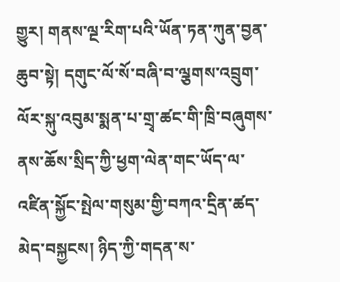གྱུར། གནས་ལྔ་རིག་པའི་ཡོན་ཏན་ཀུན་བྱན་ཆུབ་སྟེ། དགུང་ལོ་སོ་བཞི་བ་ལྕགས་འབྲུག་ལོར་སྐུ་འབུམ་སྨན་པ་གྲྭ་ཚང་གི་ཁྲི་བཞུགས་ནས་ཆོས་སྲིད་ཀྱི་ཕྱག་ལེན་གང་ཡོད་ལ་འཛིན་སྐྱོང་སྤེལ་གསུམ་གྱི་བཀའ་དྲིན་ཚད་མེད་བསྐྱངས། ཉིད་ཀྱི་གདན་ས་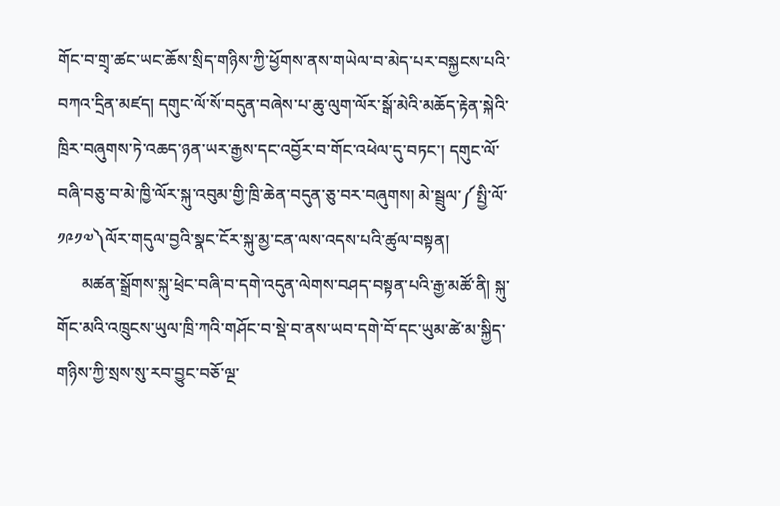གོང་བ་གྲྭ་ཚང་ཡང་ཆོས་སྲིད་གཉིས་ཀྱི་ཕྱོགས་ནས་གཡེལ་བ་མེད་པར་བསྐྱངས་པའི་བཀའ་དྲིན་མཛད། དགུང་ལོ་སོ་བདུན་བཞེས་པ་ཆུ་ལུག་ལོར་སྒོ་མེའི་མཆོད་རྟེན་སྐེའི་ཁྲིར་བཞུགས་ཏེ་འཆད་ཉན་ཡར་རྒྱས་དང་འབྱོར་བ་གོང་འཕེལ་དུ་བཏང་། དགུང་ལོ་བཞི་བཅུ་བ་མེ་ཁྱི་ལོར་སྐུ་འབུམ་གྱི་ཁྲི་ཆེན་བདུན་ཅུ་བར་བཞུགས། མེ་སྦྲུལ་༼སྤྱི་ལོ་༡༩༡༧༽ལོར་གདུལ་བྱའི་སྣང་ངོར་སྐུ་མྱ་ངན་ལས་འདས་པའི་ཚུལ་བསྟན།
      མཚན་སྒྲོགས་སྐུ་ཕྲེང་བཞི་བ་དགེ་འདུན་ལེགས་བཤད་བསྟན་པའི་རྒྱ་མཚོ་ནི། སྐུ་གོང་མའི་འཁྲུངས་ཡུལ་ཁྲི་ཀའི་གཤོང་བ་སྡེ་བ་ནས་ཡབ་དགེ་བོ་དང་ཡུམ་ཚེ་མ་སྐྱིད་གཉིས་ཀྱི་སྲས་སུ་རབ་བྱུང་བཅོ་ལྔ་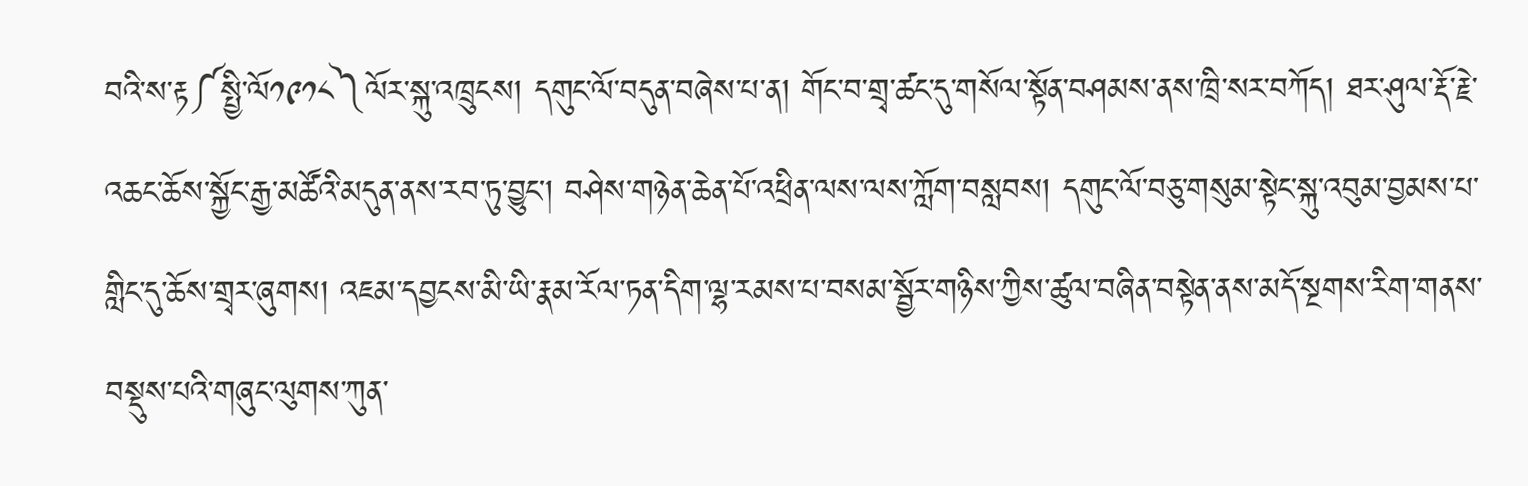བའི་ས་རྟ༼སྤྱི་ལོ༡༩༡༨༽ལོར་སྐུ་འཁྲུངས། དགུང་ལོ་བདུན་བཞེས་པ་ན། གོང་བ་གྲྭ་ཚང་དུ་གསོལ་སྟོན་བཤམས་ནས་ཁྲི་སར་བཀོད། ཐར་ཤུལ་རྡོ་རྗེ་འཆང་ཆོས་སྐྱོང་རྒྱ་མཚོའི་མདུན་ནས་རབ་ཏུ་བྱུང་། བཤེས་གཉེན་ཆེན་པོ་འཕྲིན་ལས་ལས་ཀློག་བསླབས། དགུང་ལོ་བཅུ་གསུམ་སྟེང་སྐུ་འབུམ་བྱམས་པ་གླིང་དུ་ཆོས་གྲྭར་ཞུགས། འཇམ་དབྱངས་མི་ཡི་རྣམ་རོལ་ཏན་དིག་ལྷ་རམས་པ་བསམ་སྦྱོར་གཉིས་ཀྱིས་ཚུལ་བཞིན་བསྟེན་ནས་མདོ་སྔགས་རིག་གནས་བསྡུས་པའི་གཞུང་ལུགས་ཀུན་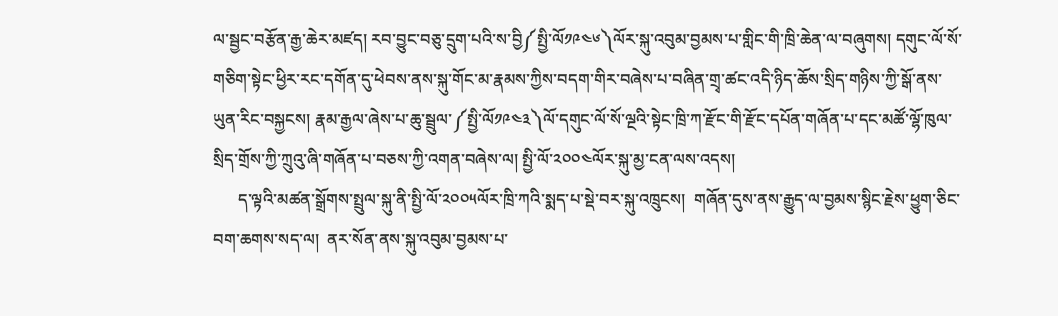ལ་སྦྱང་བརྩོན་རྒྱ་ཆེར་མཛད། རབ་བྱུང་བཅུ་དྲུག་པའི་ས་བྱི༼སྤྱི་ལོ༡༩༤༦༽ལོར་སྐུ་འབུམ་བྱམས་པ་གླིང་གི་ཁྲི་ཆེན་ལ་བཞུགས། དགུང་ལོ་སོ་གཅིག་སྟེང་ཕྱིར་རང་དགོན་དུ་ཕེབས་ནས་སྐུ་གོང་མ་རྣམས་ཀྱིས་བདག་གིར་བཞེས་པ་བཞིན་གྲྭ་ཚང་འདི་ཉིད་ཆོས་སྲིད་གཉིས་ཀྱི་སྒོ་ནས་ཡུན་རིང་བསྐྱངས། རྣམ་རྒྱལ་ཞེས་པ་ཆུ་སྦྲུལ་༼སྤྱི་ལོ༡༩༤༣༽ལོ་དགུང་ལོ་སོ་ལྔའི་སྟེང་ཁྲི་ཀ་རྫོང་གི་རྫོང་དཔོན་གཞོན་པ་དང་མཚོ་ལྷོ་ཁུལ་སྲིད་གྲོས་ཀྱི་ཀྲུའུ་ཞི་གཞོན་པ་བཅས་ཀྱི་འགན་བཞེས་ལ། སྤྱི་ལོ་༢༠༠༤ལོར་སྐུ་མྱ་ངན་ལས་འདས།
      ད་ལྟའི་མཚན་སྒྲོགས་སྤྲུལ་སྐུ་ནི་སྤྱི་ལོ་༢༠༠༥ལོར་ཁྲི་ཀའི་སྨད་པ་སྡེ་བར་སྐུ་འཁྲུངས།  གཞོན་དུས་ནས་རྒྱུད་ལ་བྱམས་སྙིང་རྗེས་ཕྱུག་ཅིང་བག་ཆགས་སད་ལ།  ནར་སོན་ནས་སྐུ་འབུམ་བྱམས་པ་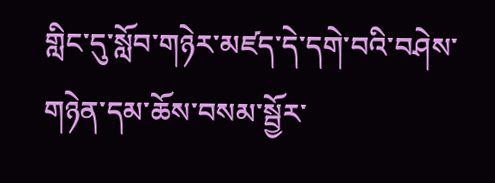གླིང་དུ་སློབ་གཉེར་མཛད་དེ་དགེ་བའི་བཤེས་གཉེན་དམ་ཆོས་བསམ་སྦྱོར་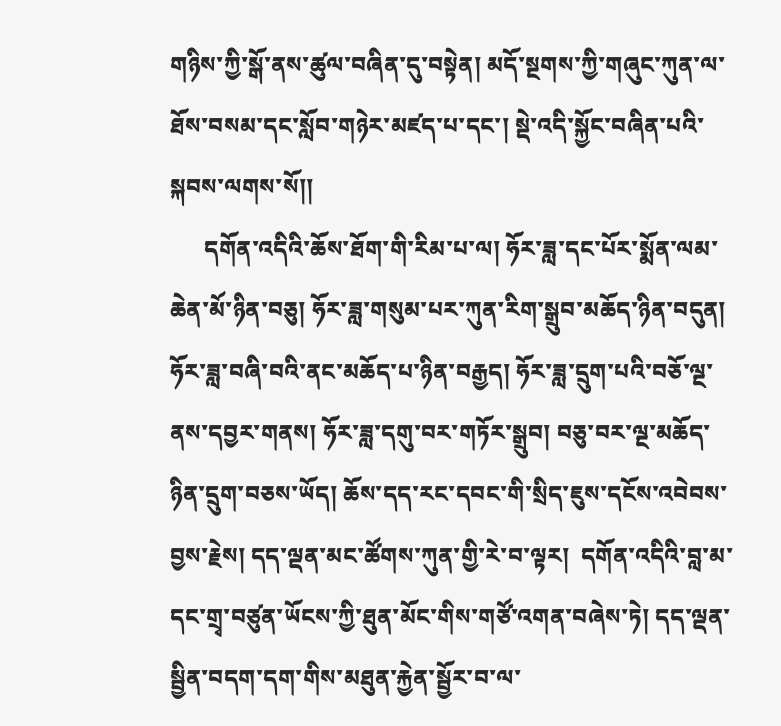གཉིས་ཀྱི་སྒོ་ནས་ཚུལ་བཞིན་དུ་བསྟེན། མདོ་སྔགས་ཀྱི་གཞུང་ཀུན་ལ་ཐོས་བསམ་དང་སློབ་གཉེར་མཛད་པ་དང་། སྡེ་འདི་སྐྱོང་བཞིན་པའི་སྐབས་ལགས་སོ།།
      དགོན་འདིའི་ཆོས་ཐོག་གི་རིམ་པ་ལ། ཧོར་ཟླ་དང་པོར་སྨོན་ལམ་ཆེན་མོ་ཉིན་བཅུ། ཧོར་ཟླ་གསུམ་པར་ཀུན་རིག་སྒྲུབ་མཆོད་ཉིན་བདུན། ཧོར་ཟླ་བཞི་བའི་ནང་མཆོད་པ་ཉིན་བརྒྱད། ཧོར་ཟླ་དྲུག་པའི་བཅོ་ལྔ་ནས་དབྱར་གནས། ཧོར་ཟླ་དགུ་བར་གཏོར་སྒྲུབ། བཅུ་བར་ལྔ་མཆོད་ཉིན་དྲུག་བཅས་ཡོད། ཆོས་དད་རང་དབང་གི་སྲིད་ཇུས་དངོས་འབེབས་བྱས་རྗེས། དད་ལྡན་མང་ཚོགས་ཀུན་གྱི་རེ་བ་ལྟར།  དགོན་འདིའི་བླ་མ་དང་གྲྭ་བཙུན་ཡོངས་ཀྱི་ཐུན་མོང་གིས་གཙོ་འགན་བཞེས་ཏེ། དད་ལྡན་སྦྱིན་བདག་དག་གིས་མཐུན་རྐྱེན་སྦྱོར་བ་ལ་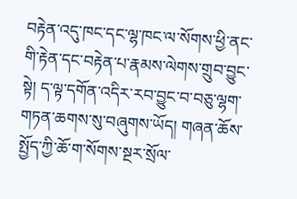བརྟེན་འདུ་ཁང་དང་ལྷ་ཁང་ལ་སོགས་ཕྱི་ནང་གི་རྟེན་དང་བརྟེན་པ་རྣམས་ལེགས་གྲུབ་བྱུང་སྟེ། ད་ལྟ་དགོན་འདིར་རབ་བྱུང་བ་བཅུ་ལྷག་གཏན་ཆགས་སུ་བཞུགས་ཡོད། གཞན་ཆོས་སྤྱོད་ཀྱི་ཆོ་ག་སོགས་སྔར་སྲོལ་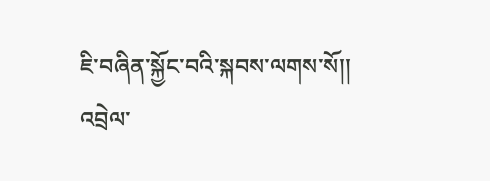ཇི་བཞིན་སྐྱོང་བའི་སྐབས་ལགས་སོ།།
འབྲེལ་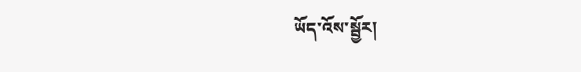ཡོད་འོས་སྦྱོར།